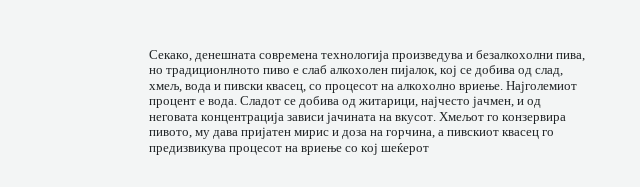Секако, денешната современа технологија произведува и безалкохолни пива, но традиционлното пиво е слаб алкохолен пијалок, кој се добива од слад, хмељ, вода и пивски квасец, со процесот на алкохолно вриење. Најголемиот процент е вода. Сладот се добива од житарици, најчесто јачмен, и од неговата концентрација зависи јачината на вкусот. Хмељот го конзервира пивото, му дава пријатен мирис и доза на горчина, а пивскиот квасец го предизвикува процесот на вриење со кој шеќерот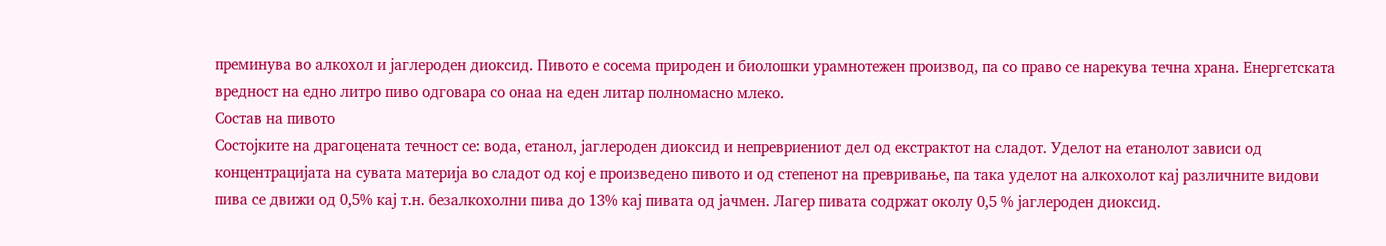преминува во алкохол и јаглероден диоксид. Пивото е сосема природен и биолошки урамнотежен производ, па со право се нарекува течна храна. Енергетската вредност на едно литро пиво одговара со онаа на еден литар полномасно млеко.
Состав на пивото
Состојките на драгоцената течност се: вода, етанол, јаглероден диоксид и непревриениот дел од екстрактот на сладот. Уделот на етанолот зависи од концентрацијата на сувата материја во сладот од кој е произведено пивото и од степенот на превривање, па така уделот на алкохолот кај различните видови пива се движи од 0,5% кај т.н. безалкохолни пива до 13% кај пивата од јачмен. Лагер пивата содржат околу 0,5 % јаглероден диоксид.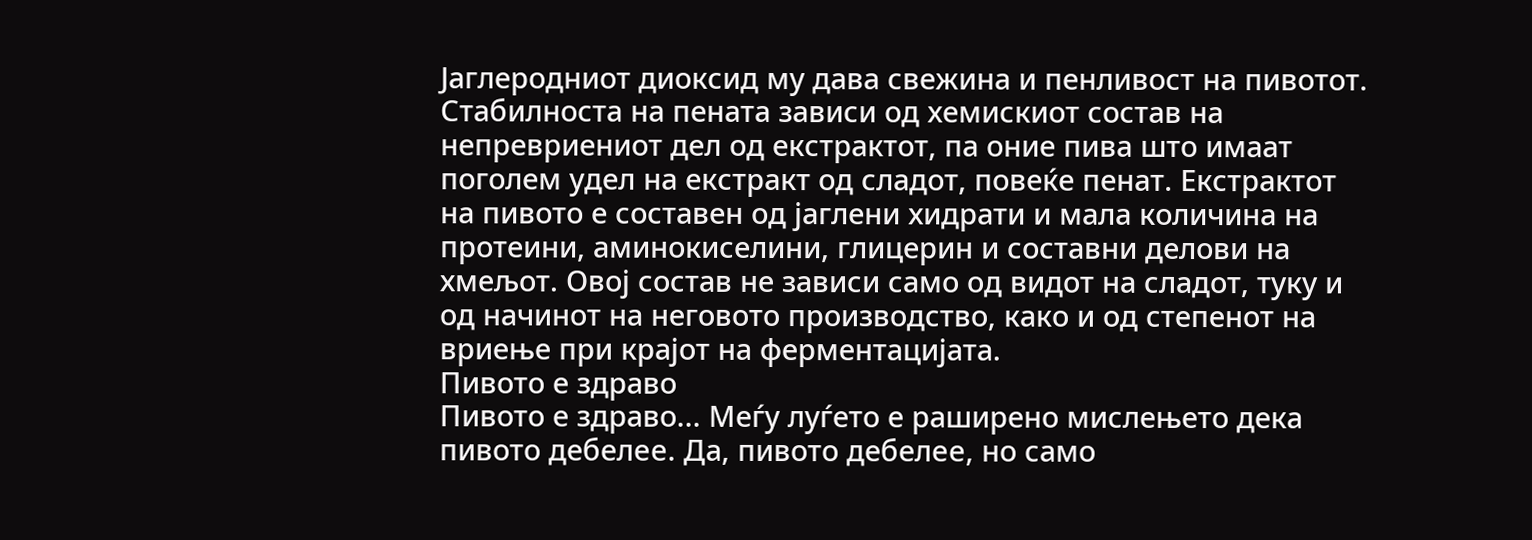Јаглеродниот диоксид му дава свежина и пенливост на пивотот. Стабилноста на пената зависи од хемискиот состав на непревриениот дел од екстрактот, па оние пива што имаат поголем удел на екстракт од сладот, повеќе пенат. Екстрактот на пивото е составен од јаглени хидрати и мала количина на протеини, аминокиселини, глицерин и составни делови на хмељот. Овој состав не зависи само од видот на сладот, туку и од начинот на неговото производство, како и од степенот на вриење при крајот на ферментацијата.
Пивото е здраво
Пивото е здраво... Меѓу луѓето е раширено мислењето дека пивото дебелee. Да, пивото дебелee, но само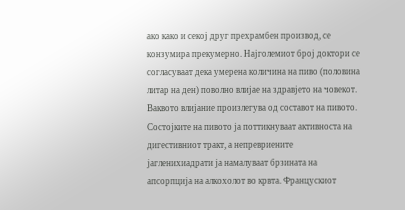ако како и секој друг прехрамбен производ, се конзумира прекумерно. Најголемиот број доктори се согласуваат дека умерена количина на пиво (половина литар на ден) поволно влијае на здравјето на човекот. Ваквото влијание произлегува од составот на пивото. Состојките на пивото ја поттикнуваат активноста на дигестивниот тракт, а непревриените јагленихиaдрати ја намалуваат брзината на апсорпција на алкохолот во крвта. Францускиот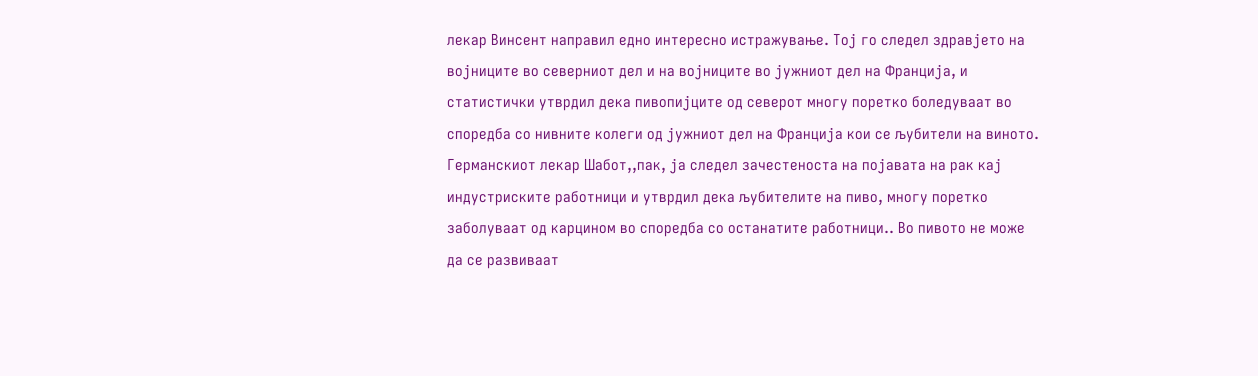лекар Винсент направил едно интересно истражување. Тој го следел здравјето на војниците во северниот дел и на војниците во јужниот дел на Франција, и статистички утврдил дека пивопијците од северот многу поретко боледуваат во споредба со нивните колеги од јужниот дел на Франција кои се љубители на виното. Германскиот лекар Шабот,,пак, ја следел зачестеноста на појавата на рак кај индустриските работници и утврдил дека љубителите на пиво, многу поретко заболуваат од карцином во споредба со останатите работници.. Во пивото не може да се развиваат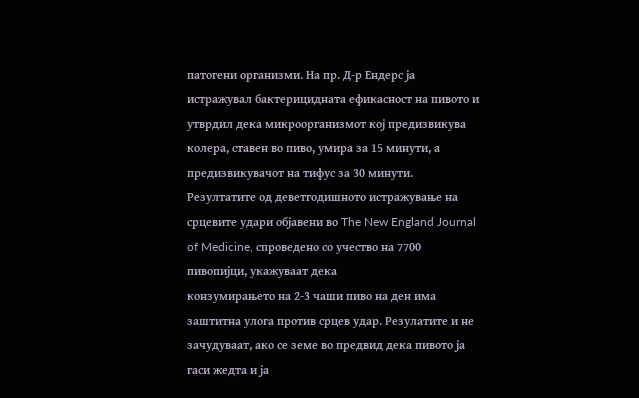патогени организми. На пр. Д-р Ендерс ја истражувал бактерицидната ефикасност на пивото и утврдил дека микроорганизмот кој предизвикува колера, ставен во пиво, умира за 15 минути, а предизвикувачот на тифус за 30 минути. Резултатите од деветгодишното истражување на срцевите удари објавени во The New England Journal of Medicine, спроведено со учество на 7700 пивопијци, укажуваат дека
конзумирањето на 2-3 чаши пиво на ден има заштитна улога против срцев удар. Резулатите и не зачудуваат, ако се земе во предвид дека пивото ја гаси жедта и ја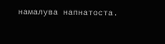намалува напнатоста.